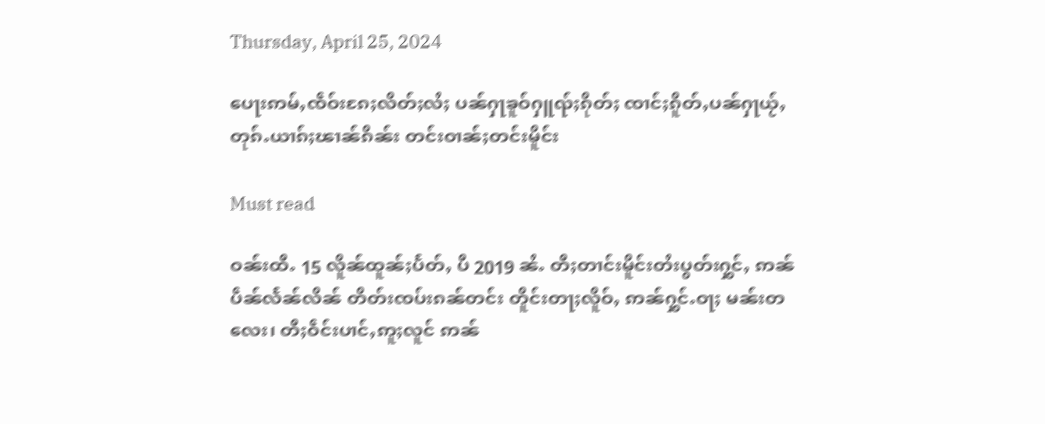Thursday, April 25, 2024

ပေႃးဢမ်ႇၸဵဝ်းၵႄႈလိတ်ႈလႆႈ ပၼ်ႁႃၶူဝ်ႁူၺ်ႈၵိုတ်ႈ ၸၢင်ႈၵိူတ်ႇပၼ်ႁႃယႂ်ႇတုၵ်ႉယၢၵ်ႈၽၢၼ်ၵိၼ်း တင်းဝၢၼ်ႈတင်းမိူင်း

Must read

ဝၼ်းထီႉ 15 လိူၼ်ထူၼ်ႈပႅတ်ႇ ပီ 2019 ၼႆႉ တီႈတၢင်းမိူင်းတႆးပွတ်းႁွင်ႇ ဢၼ်ပဵၼ်လႅၼ်လိၼ် တိတ်းၸပ်းၵၼ်တင်း တိူင်းတႃႈလိူဝ်ႇ ဢၼ်ႁွင်ႉဝႃႈ မၼ်းတလေး၊ တီႈဝဵင်းပၢင်ႇဢူႈလူင် ဢၼ်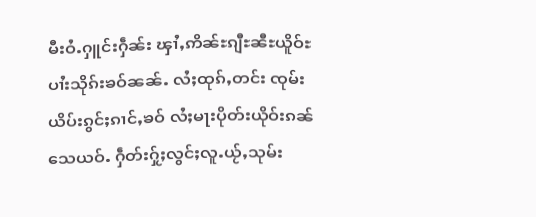မီးဝႆႉႁူင်းႁဵၼ်း ၾၢႆႇဢိၼ်ႊၵျီႊၼီႊယိူဝ်ႊ ပၢႆးသိုၵ်းၶဝ်ၼၼ်ႉ လႆႈထုၵ်ႇတင်း ၸုမ်းယိပ်းၵွင်ႈၵၢင်ႇၶဝ် လႆႈမႃးပိုတ်းယိုဝ်းၵၼ် သေယဝ်ႉ ႁဵတ်းႁႂ်ႈလွင်ႈလူႉယႂ်ႇသုမ်း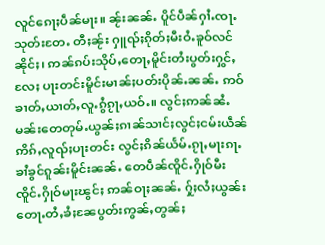လူင်ၵေႃႈပဵၼ်မႃး။ ၼႂ်းၼၼ်ႉ ပိူင်ပဵၼ်ႁၢႆႉၸႃႉသုတ်းတႄႉ တီႈၼႂ်း ႁူၺ်ႈၵိုတ်ႈမီးဝႆႉၶူဝ်လင်ၼိုင်ႈ၊ ဢၼ်ၵပ်းသိုပ်ႇတေႃႇမိူင်းတႆးပွတ်းႁွင်ႇလႄႈ ပႃးတင်းမိူင်းမၢၼ်ႈပတ်းပိုၼ်ႉၼၼ်ႉ ဢဝ်ၶၢတ်ႇယၢတ်ႇလူႉၵွႆၵႂႃႇယဝ်ႉ။ လွင်ႈဢၼ်ၼႆႉ မၼ်းတေတုမ်ႉယွၼ်ႈၵၢၼ်သၢင်ႈလွင်ႈငမ်းယဵၼ် ဢိၵ်ႇလူၺ်ႈပႃးတင်း လွင်ႈၵိၼ်ယႅမ်ႉၵႂႃႇမႃးၵႃႉၶၢႆၶွင်ၵူၼ်းမိူင်းၼၼ်ႉ တေပဵၼ်ၸိူင်ႉႁိုဝ်မီးၸိူင်ႉႁိုဝ်မႃးၽွင်ႈ ဢၼ်ဝႃႈၼၼ်ႉ ႁႂ်ႈလႆႈယွၼ်းတေႃႉတႆႇၶႆႈၼႄပွတ်းဢွၼ်ႇတွၼ်ႈ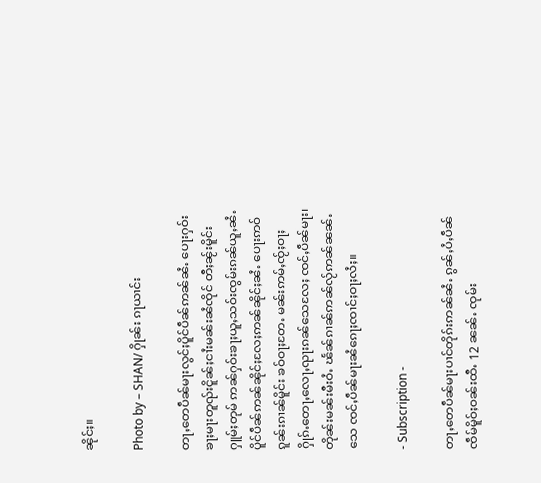ၼိုင်ႈ။

Photo by – SHAN/ ႁိုၼ်း ၵႃယၢင်း

တႃႇတေပဵၼ်မႃးလွင်ႈပိူင်ပဵၼ်ဢၼ်ၼႆႉ ပေႃးႁဝ်းၶႃႈမႃးတူၺ်းငိူၼ်ႈငၢႆးမၼ်းၼႆၸိုင် တီႈၼႂ်းမိူင်းႁူမ်ႈတုမ် ဢၼ်ႁဝ်းၶႃႈယူႇသဝ်းၸွမ်းၵၼ်ယူႇၼႆႉ ပိူင်ပဵၼ်ဢၼ်ၼိုင်ႈလႄႈဢၼ်ၼိုင်ႈၼႆႉ ပေႃးဢဝ်ၵူၼ်းၵၢၼ်မိူင်း ၶဝ်ဝႃႈတႄႉ မၼ်းဢမ်ႇၸႂ်ႈဝႃႈ ႁိုၵ်ႉတေႃႇလေႃႇၺႃးၵၼ်သေလႄႈ ၸင်ႇပဵၼ်မႃး၊ တိုၼ်းမၼ်းမီးဝႆႉ ၽႅၼ်ၵၢၼ်ဢၼ်လႂ်ဢၼ်ၼၼ်ႉသေ ၸင်ႇပဵၼ်မႃးၼႆၵေႃႈၸၢင်ႈဝႃႈလႆႈ။

- Subscription -

တႃႇတေပဵၼ်မႃးပၢင်တိုၵ်းဢၼ်ၼႆႉ ၵွၼ်ႇပႆႇပဵၼ်ၸဵမ်မိူဝ်ႈဝၼ်းထီႉ 12 ၼၼ်ႉ ၸုမ်း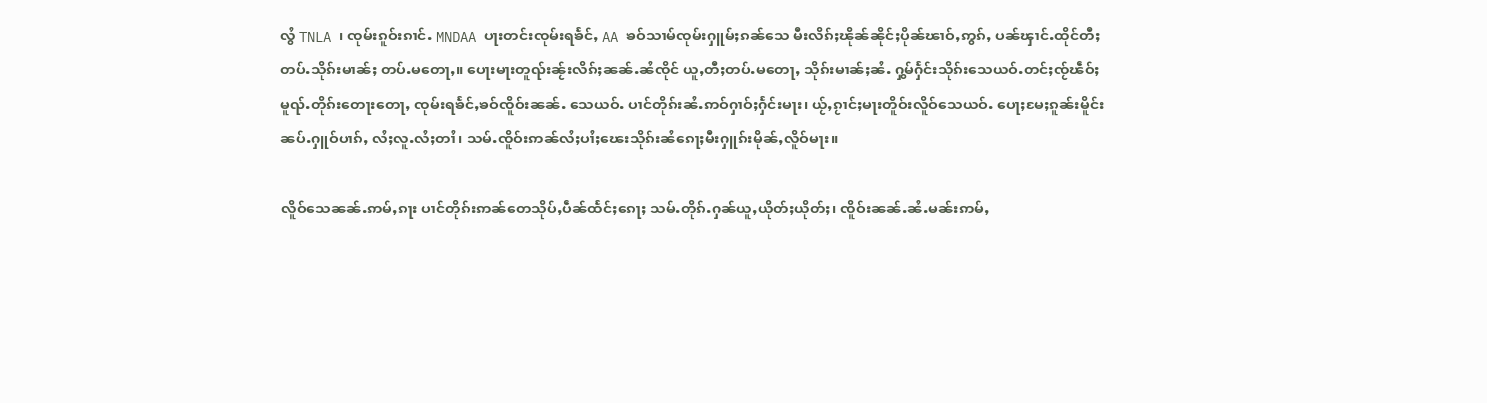လွႆ TNLA ၊ ၸုမ်းၵူဝ်းၵၢင်ႉ MNDAA ပႃးတင်းၸုမ်းရၶႅင်ႇ AA ၶဝ်သၢမ်ၸုမ်းႁူမ်ႈၵၼ်သေ မီးလိၵ်ႈၽိုၼ်ၼိုင်ႈပိုၼ်ၽၢဝ်ႇဢွၵ်ႇ ပၼ်ၾၢင်ႉထိုင်တီႈတပ်ႉသိုၵ်းမၢၼ်ႈ တပ်ႉမတေႃႇ။ ပေႃးမႃးတူၺ်းၼႂ်းလိၵ်ႈၼၼ်ႉၼႆၸိုင် ယူႇတီႈတပ်ႉမတေႃႇ သိုၵ်းမၢၼ်ႈၼႆႉ ႁွမ်ႁႅင်းသိုၵ်းသေယဝ်ႉတင်ႈၸႂ်ၽဵဝ်ႈမူၺ်ႉတိုၵ်းတေႃးတေႃႇ ၸုမ်းရၶႅင်ႇၶဝ်ၸိူဝ်းၼၼ်ႉ သေယဝ်ႉ ပၢင်တိုၵ်းၼႆႉဢဝ်ႁၢဝ်ႈႁႅင်းမႃး၊ ယႂ်ႇၵႂၢင်ႈမႃးတိူဝ်းလိူဝ်သေယဝ်ႉ ပေႃႈမႄႈၵူၼ်းမိူင်းၼပ်ႉႁူဝ်ပၢၵ်ႇ လႆႈလူႉလႆႈတၢႆ၊ သမ်ႉၸိူဝ်းဢၼ်လႆႈပၢႆႈၽေးသိုၵ်းၼႆၵေႃႈမီးႁူၵ်းမိုၼ်ႇလိူဝ်မႃး။

လိူဝ်သေၼၼ်ႉဢမ်ႇၵႃး ပၢင်တိုၵ်းဢၼ်တေသိုပ်ႇပဵၼ်ထႅင်ႈၵေႃႈ သမ်ႉတိုၵ်ႉႁၼ်ယူႇယိုတ်ႈယိုတ်ႈ၊ ၸိူဝ်းၼၼ်ႉၼႆႉမၼ်းဢမ်ႇ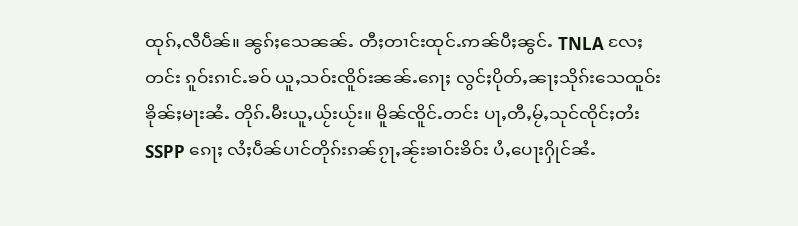ထုၵ်ႇလီပဵၼ်။ ၼွၵ်ႈသေၼၼ်ႉ တီႈတၢင်းထုင်ႉဢၼ်ပီႈၼွင်ႉ TNLA လႄႈတင်း ၵူဝ်းၵၢင်ႉၶဝ် ယူႇသဝ်းၸိူဝ်းၼၼ်ႉၵေႃႈ လွင်ႈပိုတ်ႇၼႃႈသိုၵ်းသေထူဝ်းၶိုၼ်ႈမႃးၼႆႉ တိုၵ်ႉမီးယူႇယႂ်းယႂ်း။ မိူၼ်ၸိူင်ႉတင်း ပႃႇတီႇမႂ်ႇသုင်ၸိုင်ႈတႆး SSPP ၵေႃႈ လႆႈပဵၼ်ပၢင်တိုၵ်းၵၼ်ၵႂႃႇၼႂ်းၶၢဝ်းၶိဝ်း ပႆႇပေႃးႁိုင်ၼႆႉ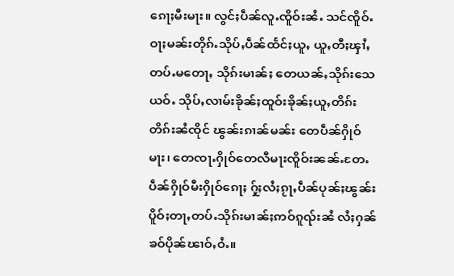ၵေႃႈမီးမႃး။ လွင်ႈပဵၼ်လူႉၸိူဝ်းၼႆႉ သင်ၸိူဝ်ႉဝႃႈမၼ်းတိုၵ်ႉသိုပ်ႇပဵၼ်ထႅင်ႈယူႇ ယူႇတီႈၾၢႆႇတပ်ႉမတေႃႇ သိုၵ်းမၢၼ်ႈ တေယၼ်ႇသိုၵ်းသေယဝ်ႉ သိုပ်ႇလၢမ်းၶိုၼ်ႈထူဝ်းၶိုၼ်ႈယူႇတိၵ်းတိၵ်းၼႆၸိုင် ၽွၼ်းၵၢၼ်မၼ်း တေပဵၼ်ႁိုဝ်မႃး၊ တေၸႃႉႁိုဝ်တေလီမႃးၸိူဝ်းၼၼ်ႉတႄႉ ပဵၼ်ႁိုဝ်မီးႁိုဝ်ၵေႃႈ ႁႂ်ႈလႆႈၵႂႃႇပဵၼ်ပုၼ်ႈၽွၼ်း ပိူဝ်ႈတႃႇတပ်ႉသိုၵ်းမၢၼ်ႈဢဝ်ၵူၺ်းၼႆ လႆႈႁၼ်ၶဝ်ပိုၼ်ၽၢဝ်ႇဝႆႉ။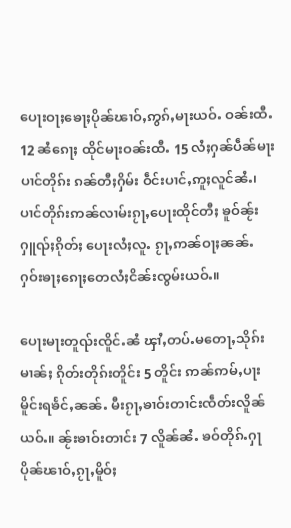ပေႃးဝႃႈၶေႃႈပိုၼ်ၽၢဝ်ႇဢွၵ်ႇမႃးယဝ်ႉ ဝၼ်းထီႉ 12 ၼႆၵေႃႈ ထိုင်မႃးဝၼ်းထီႉ 15 လႆႈႁၼ်ပဵၼ်မႃးပၢင်တိုၵ်း ၵၼ်တီႈႁိမ်း ဝဵင်းပၢင်ႇဢူႈလူင်ၼႆႉ၊ ပၢင်တိုၵ်းဢၼ်လၢမ်းၵႂႃႇပေႃးထိုင်တီႈ ၶူဝ်ၼႂ်းႁူၺ်ႈၵိုတ်ႈ ပေႃးလႆႈလူႉ ၵႂႃႇဢၼ်ဝႃႈၼၼ်ႉ ႁဝ်းၶႃႈၵေႃႈတေလႆႈငိၼ်းၸွမ်းယဝ်ႉ။

ပေႃးမႃးတူၺ်းၸိူင်ႉၼႆ ၾၢႆႇတပ်ႉမတေႃႇသိုၵ်းမၢၼ်ႈ ၵိုတ်းတိုၵ်းတိူင်း 5 တိူင်း ဢၼ်ဢမ်ႇပႃးမိူင်းရၶႅင်ႇၼၼ်ႉ မီးၵႂႃႇၶၢဝ်းတၢင်းၸဵတ်းလိူၼ်ယဝ်ႉ။ ၼႂ်းၶၢဝ်းတၢင်း 7 လိူၼ်ၼႆႉ ၶဝ်တိုၵ်ႉႁႃပိုၼ်ၽၢဝ်ႇၵႂႃႇမိူဝ်ႈ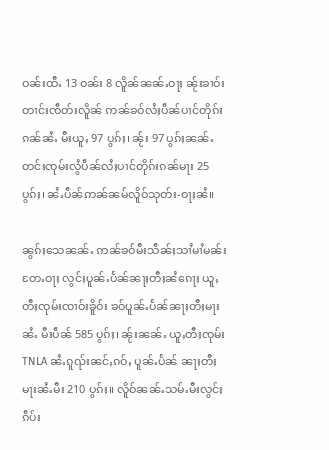ဝၼ်းထီႉ 13 ဝၼ်း 8 လိူၼ်ၼၼ်ႉဝႃႈ ၼႂ်းၶၢဝ်းတၢင်းၸဵတ်းလိူၼ် ဢၼ်ၶဝ်လႆႈပဵၼ်ပၢင်တိုၵ်းၵၼ်ၼႆႉ မီးယူႇ 97 ပွၵ်ႈ၊ ၼႂ်း 97 ပွၵ်ႈၼၼ်ႉ တင်းၸုမ်းလွႆပဵၼ်လႆႈပၢင်တိုၵ်းၵၼ်မႃး 25 ပွၵ်ႈ၊ ၼႆႉပဵၼ်ဢၼ်ၼမ်လိူဝ်သုတ်း-ဝႃႈၼႆ။

ၼွၵ်ႈသေၼၼ်ႉ ဢၼ်ၶဝ်မီးသဵၼ်ႈသၢႆမၢႆမၼ်းတႄႉဝႃႈ လွင်ႈပူၼ်ႉပႅၼ်ၼႃႈတီႈၼႆၵေႃႈ ယူႇတီႈၸုမ်းၸၢဝ်းၶိူဝ်း ၶဝ်ပူၼ်ႉပႅၼ်ၼႃႈတီႈမႃးၼႆႉ မီးပဵၼ် 585 ပွၵ်ႈ၊ ၼႂ်းၼၼ်ႉ ယူႇတီႈၸုမ်း TNLA ၼႆႉၵူၺ်းၼင်ႇၵဝ်ႇ ပူၼ်ႉပႅၼ် ၼႃႈတီႈမႃးၼႆႉမီး 210 ပွၵ်ႈ။ လိူဝ်ၼၼ်ႉသမ်ႉမီးလွင်ႈၵဵပ်း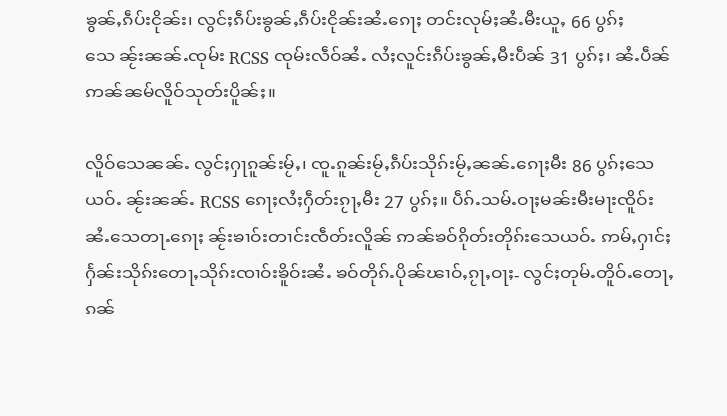ၶွၼ်ႇၵဵပ်းငိုၼ်း၊ လွင်ႈၵဵပ်းၶွၼ်ႇၵဵပ်းငိုၼ်းၼႆႉၵေႃႈ တင်းလုမ်ႈၼႆႉမီးယူႇ 66 ပွၵ်ႈသေ ၼႂ်းၼၼ်ႉၸုမ်း RCSS ၸုမ်းလဵဝ်ၼႆႉ လႆႈလူင်းၵဵပ်းၶွၼ်ႇမီးပဵၼ် 31 ပွၵ်ႈ၊ ၼႆႉပဵၼ်ဢၼ်ၼမ်လိူဝ်သုတ်းပိူၼ်ႈ။

လိူဝ်သေၼၼ်ႉ လွင်ႈႁႃၵူၼ်းမႂ်ႇ၊ ၸူႉၵူၼ်းမႂ်ႇၵဵပ်းသိုၵ်းမႂ်ႇၼၼ်ႉၵေႃႈမီး 86 ပွၵ်ႈသေယဝ်ႉ ၼႂ်းၼၼ်ႉ RCSS ၵေႃႈလႆႈႁဵတ်းၵႂႃႇမီး 27 ပွၵ်ႈ။ ပဵၵ်ႉသမ်ႉဝႃႈမၼ်းမီးမႃးၸိူဝ်းၼႆႉသေတႃႉၵေႃႈ ၼႂ်းၶၢဝ်းတၢင်းၸဵတ်းလိူၼ် ဢၼ်ၶဝ်ၵိုတ်းတိုၵ်းသေယဝ်ႉ ဢမ်ႇႁၢင်ႈႁႅၼ်းသိုၵ်းတေႃႇသိုၵ်းၸၢဝ်းၶိူဝ်းၼႆႉ ၶဝ်တိုၵ်ႉပိုၼ်ၽၢဝ်ႇၵႂႃႇဝႃႈ- လွင်ႈတုမ်ႉတိူဝ်ႉတေႃႇၵၼ်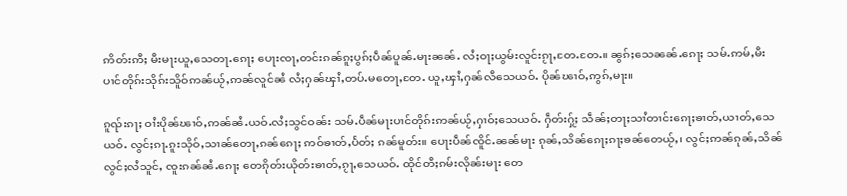ဢိတ်းဢီႈ မီးမႃးယူႇသေတႃႉၵေႃႈ ပေႃးၸႃႇတင်းၵၼ်ၵူႈပွၵ်ႈပဵၼ်ပူၼ်ႉမႃးၼၼ်ႉ လႆႈဝႃႈယွမ်းလူင်းၵႂႃႇတႄႉတႄႉ။ ၼွၵ်ႈသေၼၼ်ႉၵေႃႈ သမ်ႉဢမ်ႇမီးပၢင်တိုၵ်းသိုၵ်းသိူဝ်ဢၼ်ယႂ်ႇဢၼ်လူင်ၼႆ လႆႈႁၼ်ၾၢႆႇတပ်ႉမတေႃႇတႄႉ ယူႇၾၢႆႇႁၼ်လီသေယဝ်ႉ ပိုၼ်ၽၢဝ်ႇဢွၵ်ႇမႃး။

ၵူၺ်းၵႃႈ ဝၢႆးပိုၼ်ၽၢဝ်ႇဢၼ်ၼႆႉယဝ်ႉလႆႈသွင်ဝၼ်း သမ်ႉပဵၼ်မႃးပၢင်တိုၵ်းဢၼ်ယႂ်ႇႁၢဝ်ႈသေယဝ်ႉ ႁဵတ်းႁႂ်ႈ သဵၼ်ႈတႃႈသၢႆတၢင်းၵေႃႈၶၢတ်ႇယၢတ်ႇသေယဝ်ႉ လွင်ႈၵႃႉၵူးသိုဝ်ႇသၢၼ်တေႃႇၵၼ်ၵေႃႈ ဢဝ်ၶၢတ်ႇပႅတ်ႈ ၵၼ်မူတ်း။ ပေႃးပဵၼ်ၸိူင်ႉၼၼ်မႃး ၵုၼ်ႇသိၼ်ၵေႃႈၵႃႈၶၼ်တေယႂ်ႇ၊ လွင်ႈဢၼ်ၵုၼ်ႇသိၼ်လွင်ႈလႆသူင်ႇ ၸူးၵၼ်ၼႆႉၵေႃႈ တေၵိုတ်းယိုတ်းၶၢတ်ႇၵႂႃႇသေယဝ်ႉ ထိုင်တီႈၵမ်းလိုၼ်းမႃး တေ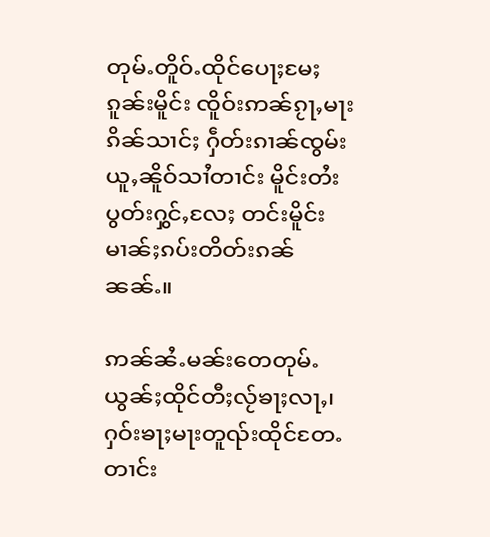တုမ်ႉတိူဝ်ႉထိုင်ပေႃႈမႄႈ ၵူၼ်းမိူင်း ၸိူဝ်းဢၼ်ၵႂႃႇမႃးၵိၼ်သၢင်ႈ ႁဵတ်းၵၢၼ်ၸွမ်းယူႇၼိူဝ်သၢႆတၢင်း မိူင်းတႆးပွတ်းႁွင်ႇလႄႈ တင်းမိူင်းမၢၼ်ႈၵပ်းတိတ်းၵၼ်ၼၼ်ႉ။

ဢၼ်ၼႆႉမၼ်းတေတုမ်ႉယွၼ်ႈထိုင်တီႈလႂ်ၶႃႈလႃႇ၊ ႁဝ်းၶႃႈမႃးတူၺ်းထိုင်တႄႉ တၢင်း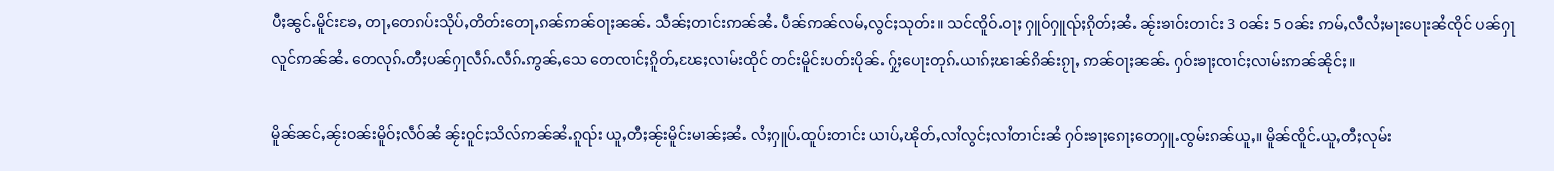ပီႈၼွင်ႉမိူင်းၶႄႇ တႃႇတေၵပ်းသိုပ်ႇတိတ်းတေႃႇၵၼ်ဢၼ်ဝႃႈၼၼ်ႉ သဵၼ်ႈတၢင်းဢၼ်ၼႆႉ ပဵၼ်ဢၼ်လမ်ႇလွင်ႈသုတ်း။ သင်ၸိူဝ်ႉဝႃႈ ႁူဝ်ႁူၺ်ႈၵိုတ်ႈၼႆႉ ၼႂ်းၶၢဝ်းတၢင်း 3 ဝၼ်း 5 ဝၼ်း ဢမ်ႇလီလႆႈမႃးပေႃးၼႆၸိုင် ပၼ်ႁႃလူင်ဢၼ်ၼႆႉ တေလုၵ်ႉတီႈပၼ်ႁႃလဵၵ်ႉလဵၵ်ႉဢွၼ်ႇသေ တေၸၢင်ႈၵိူတ်ႇၽႄႈလၢမ်းထိုင် တင်းမိူင်းပတ်းပိုၼ်ႉ ႁႂ်ႈပေႃးတုၵ်ႉယၢၵ်ႈၽၢၼ်ၵိၼ်းၵႂႃႇ ဢၼ်ဝႃႈၼၼ်ႉ ႁဝ်းၶႃႈၸၢင်ႈလၢမ်းဢၼ်ၼိုင်ႈ။

မိူၼ်ၼင်ႇၼႂ်းဝၼ်းမိူဝ်ႈလဵဝ်ၼႆ ၼႂ်းဝူင်ႈသိလ်ဢၼ်ၼႆႉၵူၺ်း ယူႇတီႈၼႂ်းမိူင်းမၢၼ်ႈၼႆႉ လႆႈႁူပ်ႉထူပ်းတၢင်း ယၢပ်ႇၽိုတ်ႇလၢႆလွင်ႈလၢႆတၢင်းၼႆ ႁဝ်းၶႃႈၵေႃႈတေႁူႉၸွမ်းၵၼ်ယူႇ။ မိူၼ်ၸိူင်ႉယူႇတီႈလုမ်း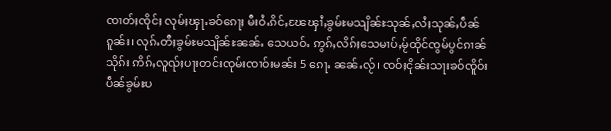ၸၢတ်ႈၸိုင်ႈ လုမ်ႈၾႃႉၶဝ်ၵေႃႈ မီးဝႆႉၵိင်ႇၽႄၾၢႆႇၶွမ်ႊမသျိၼ်ႊသုၼ်ႇလႆႈသုၼ်ႇပဵၼ်ၵူၼ်း၊ လုၵ်ႉတီႈၶွမ်ႊမသျိၼ်ႊၼၼ်ႉ သေယဝ်ႉ ဢွၵ်ႇလိၵ်ႈသေမၢပ်ႇမႂ်ထိုင်ၸွမ်ပွင်ၵၢၼ်သိုၵ်း ဢိၵ်ႇလူၺ်ႈပႃးတင်းၸုမ်းၸၢဝ်းမၼ်း 5 ၵေႃႉ ၼၼ်ႉလႂ်၊ ၸဝ်ႈငိုၼ်းသႃးၶဝ်ၸိူဝ်းပဵၼ်ၶွမ်ႊပ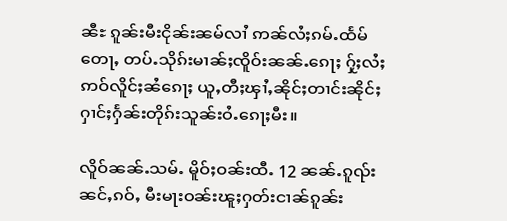ၼီႊ ၵူၼ်းမီးငိုၼ်းၼမ်လၢႆ ဢၼ်လႆႈၵမ်ႉထႅမ်တေႃႇ တပ်ႉသိုၵ်းမၢၼ်ႈၸိူဝ်းၼၼ်ႉၵေႃႈ ႁႂ်ႈလႆႈဢဝ်လိူင်ႈၼႆၵေႃႈ ယူႇတီႈၾၢႆႇၼိုင်ႈတၢင်းၼိုင်ႈ ႁၢင်ႈႁႅၼ်းတိုၵ်းသူၼ်းဝႆႉၵေႃႈမီး။

လိူဝ်ၼၼ်ႉသမ်ႉ မိူဝ်ႈဝၼ်းထီႉ 12 ၼၼ်ႉၵူၺ်းၼင်ႇၵဝ်ႇ မီးမႃးဝၼ်းၽူႈႁတ်းငၢၼ်ၵူၼ်း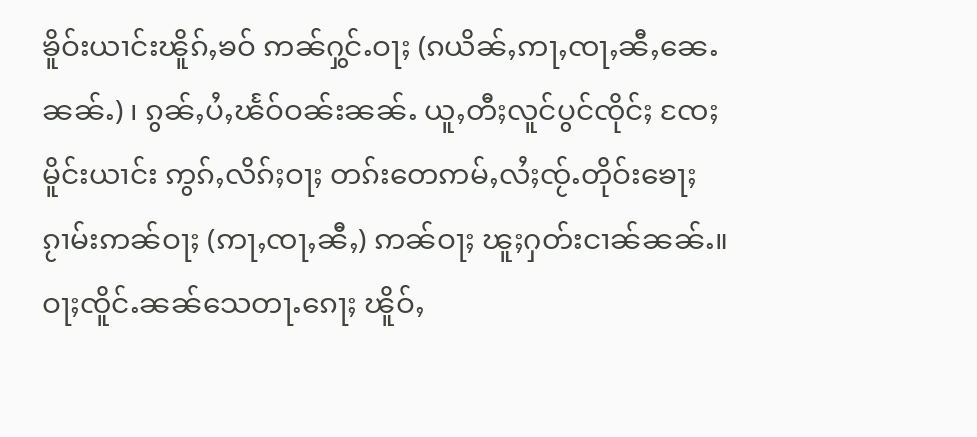ၶိူဝ်းယၢင်းၽိူၵ်ႇၶဝ် ဢၼ်ႁွင်ႉဝႃႈ (ၵယိၼ်ႇဢႃႇၸႃႇၼီႇၼေႉၼၼ်ႉ) ၊ ၵွၼ်ႇပႆႇၽႅဝ်ဝၼ်းၼၼ်ႉ ယူႇတီႈလူင်ပွင်ၸိုင်ႈ ၸႄႈမိူင်းယၢင်း ဢွၵ်ႇလိၵ်ႈဝႃႈ တၵ်းတေဢမ်ႇလႆႈၸႂ်ႉတိုဝ်းၶေႃႈၵႂၢမ်းဢၼ်ဝႃႈ (ဢႃႇၸႃႇၼီႇ) ဢၼ်ဝႃႈ ၽူႈႁတ်းငၢၼ်ၼၼ်ႉ။ ဝႃႈၸိူင်ႉၼၼ်သေတႃႉၵေႃႈ ၽိူဝ်ႇ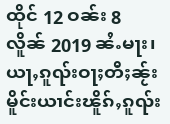ထိုင် 12 ဝၼ်း 8 လိူၼ် 2019 ၼႆႉမႃး၊ ယႃႇၵူၺ်းဝႃႈတီႈၼႂ်းမိူင်းယၢင်းၽိူၵ်ႇၵူၺ်း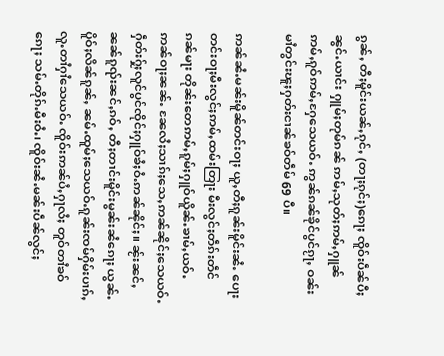ၵွၼ်ႇ တီႈမိူင်းယၼ်ႇၵုင်ႇ (တႃႈၵုင်ႈ)ၵေႃႈ ၸိူဝ်းပဵၼ်ပီႈၼွင်ႉယၢင်း ႁူမ်ႈတုမ်ၵၼ် ဢမ်ႇသုတ်ႈဢမ်ႇႁူၼ် ဢမ်ႇၵူဝ်ဢမ်ႇႁႄသေယဝ်ႉ ဢွၼ်ၵၼ်ၶိုင်ပွင်ၵႂႃႇ ဝၼ်းမၢႆတွင်းၽူႈႁတ်းငၢၼ်ၶဝ်တဵမ် 69 ပီ။

ဢၼ်ၼႆႉမၼ်းမိူၼ်တင်းဝႃႈ ယူႇတီႈၵူၼ်းမိူင်းၼႆႉ ပေႃးတင်းဝႃႈမီးလွင်ႈဢမ်ႇထမ်းတြႃး မီးလွင်ႈတဵၵ်းတဵင် ၵၼ်မႃး တိုၼ်းတေဢမ်ႇၵူမ်ႈႁူဝ်ယိူၼ်ႉၶၢမ်ႇယဝ်ႉဢၼ်ဝႃႈၼၼ်ႉ ၼႄလႆႈသၢၵ်ႈသေႇဢၼ်ၼိုင်ႈသေယဝ်ႉ ႁဵတ်းႁႂ်ႈလူင်ပွင်ၸိုင်ႈႁူဝ်ၶႆႈဝႆႉဢၼ်ၼိုင်ႈ။ ၼႂ်းၼင်ႇၼၼ်ၵူၺ်းၼင်ႇၵဝ်ႇ တီႈတၢင်းမိူင်းမွၼ်းၼႆၵေႃႈ ယွၼ်ႉပိူဝ်ႈလိၼ်ၵူၼ်ႇ ၼမ်ႉထူမ်ႈသေယဝ်ႉၵူၼ်းၸမ်ႁိမ်းပၢၵ်ႇလူႉတၢႆႁၢႆသေယဝ်ႉ ၸိူဝ်းဢၼ်ပႆႇႁႃလႆႈ တူဝ်တၢႆၶဝ်ၵေႃႈ သမ်ႉတိုၵ်ႉမီးဝႆႉ၊ ၸိူဝ်းၼႆႉမၼ်းပဵၼ်လွင်ႈ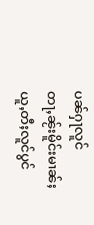ပၼ်ႁႃလူင်တႃႇၼႂ်းမိူင်းမၢၼ်ႈ ယူႇတီႈလူင်ပွင်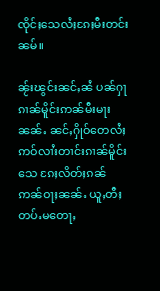ၸိုင်ႈသေလႆႈၵႄႈမီးတင်းၼမ်။

ၼႂ်းၽွင်းၼင်ႇၼႆ ပၼ်ႁႃၵၢၼ်မိူင်းဢၼ်မီးမႃးၼၼ်ႉ ၼင်ႇႁိုဝ်တေလႆႈဢဝ်လၢႆးတၢင်းၵၢၼ်မိူင်းသေ ၵႄႈလိတ်ႈၵၼ်ဢၼ်ဝႃႈၼၼ်ႉ ယူႇတီႈတပ်ႉမတေႃႇ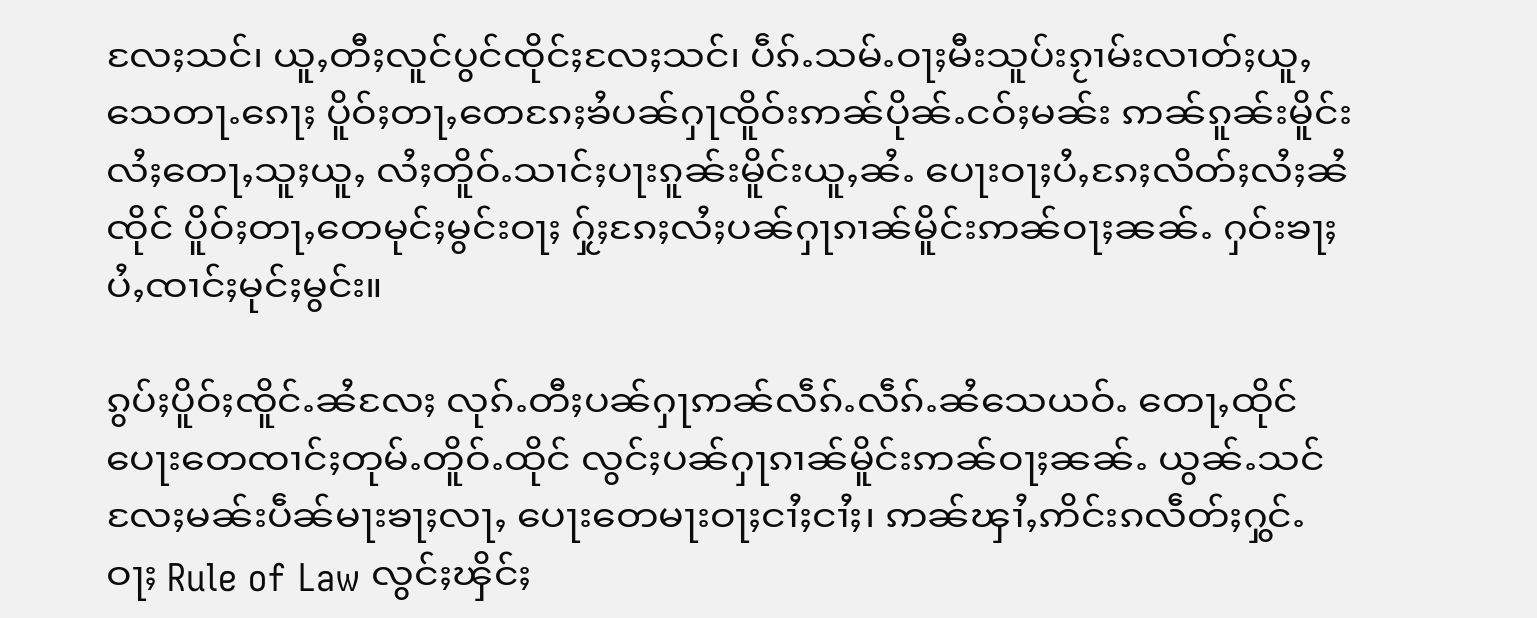လႄႈသင်၊ ယူႇတီႈလူင်ပွင်ၸိုင်ႈလႄႈသင်၊ ပဵၵ်ႉသမ်ႉဝႃႈမီးသူပ်းၵႂၢမ်းလၢတ်ႈယူႇသေတႃႉၵေႃႈ ပိူဝ်ႈတႃႇတေၵႄႈၶႆပၼ်ႁႃၸိူဝ်းဢၼ်ပိုၼ်ႉငဝ်ႈမၼ်း ဢၼ်ၵူၼ်းမိူင်းလႆႈတေႃႇသူႈယူႇ လႆႈတိူဝ်ႉသၢင်ႈပႃးၵူၼ်းမိူင်းယူႇၼႆႉ ပေႃးဝႃႈပႆႇၵႄႈလိတ်ႈလႆႈၼႆၸိုင် ပိူဝ်ႈတႃႇတေမုင်ႈမွင်းဝႃႈ ႁႂ်ႈၵႄႈလႆႈပၼ်ႁႃၵၢၼ်မိူင်းဢၼ်ဝႃႈၼၼ်ႉ ႁဝ်းၶႃႈပႆႇၸၢင်ႈမုင်ႈမွင်း။

ၵွပ်ႈပိူဝ်ႈၸိူင်ႉၼႆလႄႈ လုၵ်ႉတီႈပၼ်ႁႃဢၼ်လဵၵ်ႉလဵၵ်ႉၼႆသေယဝ်ႉ တေႃႇထိုင်ပေႃးတေၸၢင်ႈတုမ်ႉတိူဝ်ႉထိုင် လွင်ႈပၼ်ႁႃၵၢၼ်မိူင်းဢၼ်ဝႃႈၼၼ်ႉ ယွၼ်ႉသင်လႄႈမၼ်းပဵၼ်မႃးၶႃႈလႃႇ ပေႃးတေမႃးဝႃႈငၢႆႈငၢႆႈ၊ ဢၼ်ၾၢႆႇဢိင်းၵလဵတ်ႈႁွင်ႉဝႃႈ Rule of Law လွင်ႈၾိင်ႈ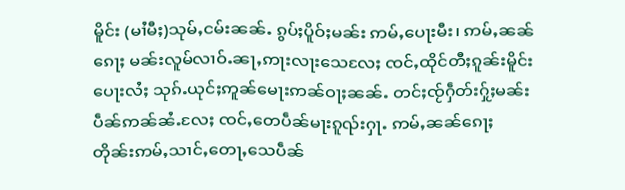မိူင်း (မၢႆမီႈ)သုမ်ႇငမ်းၼၼ်ႉ ၵွပ်ႈပိူဝ်ႈမၼ်း ဢမ်ႇပေႃးမီး၊ ဢမ်ႇၼၼ်ၵေႃႈ မၼ်းလူမ်လၢဝ်ႉၼႃႇဢႃးလႃးသေလႄႈ ၸင်ႇထိုင်တီႈၵူၼ်းမိူင်း ပေႃးလႆႈ သုၵ်ႉယုင်ႈဢူၼ်မေႃးဢၼ်ဝႃႈၼၼ်ႉ တင်ႈၸႂ်ႁဵတ်းႁႂ်ႈမၼ်းပဵၼ်ဢၼ်ၼႆႉလႄႈ ၸင်ႇတေပဵၼ်မႃးၵူၺ်းႁႃႉ ဢမ်ႇၼၼ်ၵေႃႈ တိုၼ်းဢမ်ႇသၢင်ႇတေႃႇသေပဵၼ်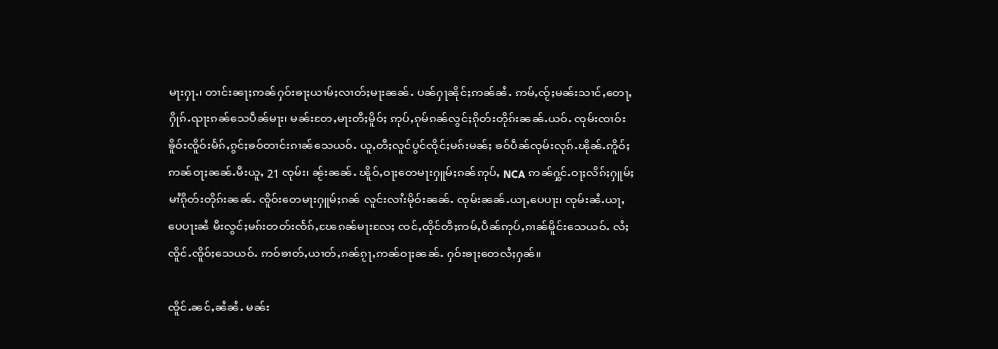မႃးႁႃႉ၊ တၢင်းၼႃႈဢၼ်ႁဝ်းၶႃႈယၢမ်ႈလၢတ်ႈမႃးၼၼ်ႉ ပၼ်ႁႃၼိုင်ႈဢၼ်ၼႆႉ ဢမ်ႇၸႂ်ႈမၼ်းသၢင်ႇတေႃႇႁိုၵ်ႉၺႃးၵၼ်သေပဵၼ်မႃး၊ မၼ်းတႄႇမႃးတီႈမိူဝ်ႈ ဢုပ်ႇၵုမ်ၵၼ်လွင်ႈၵိုတ်းတိုၵ်းၼၼ်ႉယဝ်ႉ ၸုမ်းၸၢဝ်းၶိူဝ်းၸိူဝ်းမႅၵ်ႇၵွင်ႈၶဝ်တၢင်းၵၢၼ်သေယဝ်ႉ ယူႇတီႈလူင်ပွင်ၸိုင်ႈမၵ်းမၼ်ႈ ၶဝ်ပဵၼ်ၸုမ်းလုၵ်ႉၽိုၼ်ႉဢိူဝ်ႈ ဢၼ်ဝႃႈၼၼ်ႉမီးယူႇ 21 ၸုမ်း၊ ၼႂ်းၼၼ်ႉ ၽိူဝ်ႇဝႃႈတေမႃးႁူမ်ႈၵၼ်ဢုပ်ႇ NCA ဢၼ်ႁွင်ႉဝႃႈလိၵ်ႈႁူမ်ႈမၢႆၵိုတ်းတိုၵ်းၼၼ်ႉ ၸိူဝ်းတေမႃးႁူမ်ႈၵၼ် လူင်းလၢႆးမိုဝ်းၼၼ်ႉ ၸုမ်းၼၼ်ႉယႃႇပေပႃး၊ ၸုမ်းၼႆႉယႃႇပေပႃးၼႆ မီးလွင်ႈမၵ်းတတ်းၸႅၵ်ႇၽႄၵၼ်မႃးလႄႈ ၸင်ႇထိုင်တီႈဢမ်ႇပဵၼ်ဢုပ်ႇၵၢၼ်မိူင်းသေယဝ်ႉ လႆႈၸိူင်ႉၸိူဝ်ႈသေယဝ်ႉ ဢဝ်ၶၢတ်ႇယၢတ်ႇၵၼ်ၵႂႃႇဢၼ်ဝႃႈၼၼ်ႉ ႁဝ်းၶႃႈတေလႆႈႁၼ်။

ၸိူင်ႉၼင်ႇၼႆၼႆႉ မၼ်း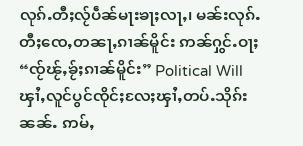လုၵ်ႉတီႈလႂ်ပဵၼ်မႃးၶႃႈလႃႇ၊ မၼ်းလုၵ်ႉတီႈၸေႇတၼႃႇၵၢၼ်မိူင်း ဢၼ်ႁွင်ႉဝႃႈ “ၸႂ်ၽႂ်ႇၶႂ်ႈၵၢၼ်မိူင်း” Political Will ၾၢႆႇလူင်ပွင်ၸိုင်ႈလႄႈၾၢႆႇတပ်ႉသိုၵ်းၼၼ်ႉ ဢမ်ႇ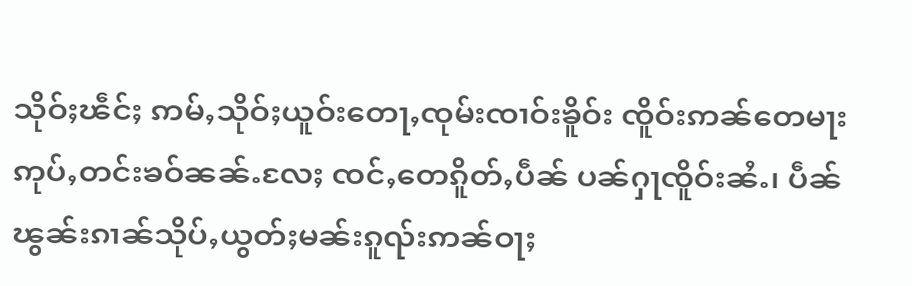သိုဝ်ႈၽဵင်ႈ ဢမ်ႇသိုဝ်ႈယူဝ်းတေႃႇၸုမ်းၸၢဝ်းၶိူဝ်း ၸိူဝ်းဢၼ်တေမႃးဢုပ်ႇတင်းၶဝ်ၼၼ်ႉလႄႈ ၸင်ႇတေၵိူတ်ႇပဵၼ် ပၼ်ႁႃၸိူဝ်းၼႆႉ၊ ပဵၼ်ၽွၼ်းၵၢၼ်သိုပ်ႇယွတ်ႈမၼ်းၵူၺ်းဢၼ်ဝႃႈ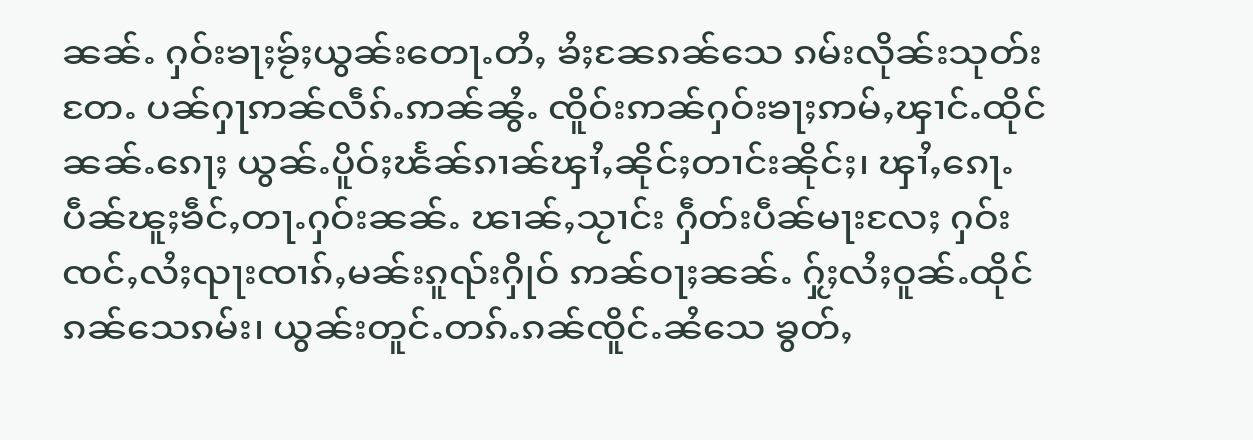ၼၼ်ႉ ႁဝ်းၶႃႈၶႂ်ႈယွၼ်းတေႃႉတႆႇ ၶႆႈၼႄၵၼ်သေ ၵမ်းလိုၼ်းသုတ်းတႄႉ ပၼ်ႁႃဢၼ်လဵၵ်ႉဢၼ်ၼွႆႉ ၸိူဝ်းဢၼ်ႁဝ်းၶႃႈဢမ်ႇၾၢင်ႉထိုင် ၼၼ်ႉၵေႃႈ ယွၼ်ႉပိူဝ်ႈၽႅၼ်ၵၢၼ်ၾၢႆႇၼိုင်ႈတၢင်းၼိုင်ႈ၊ ၾၢႆႇၵေႃႉပဵၼ်ၽူႈၶဵင်ႇတႃႉႁဝ်းၼၼ်ႉ ၽၢၼ်ႇသႂၢင်း ႁဵတ်းပဵၼ်မႃးလႄႈ ႁဝ်းၸင်ႇလႆႈၺႃးၸၢၵ်ႇမၼ်းၵူၺ်းႁိုဝ် ဢၼ်ဝႃႈၼၼ်ႉ ႁႂ်ႈလႆႈဝူၼ်ႉထိုင်ၵၼ်သေၵမ်း၊ ယွၼ်းတူင်ႉတၵ်ႉၵၼ်ၸိူင်ႉၼႆသေ ၶွတ်ႇ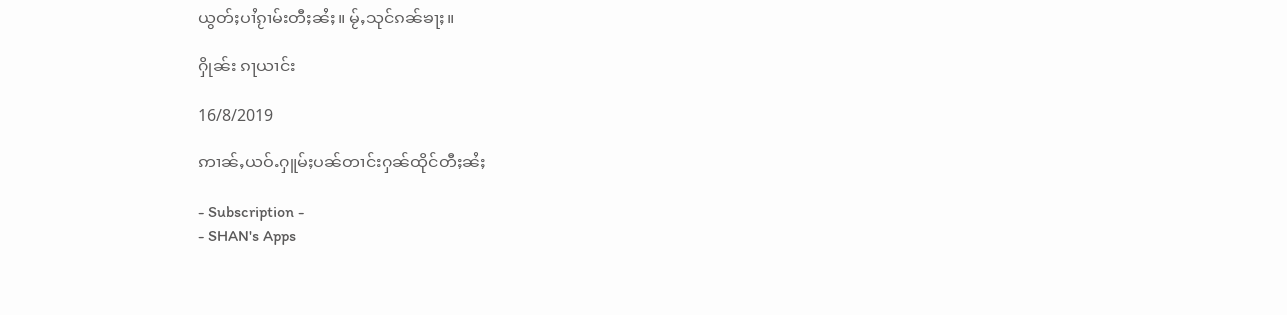ယွတ်ႈပၢႆၵႂၢမ်းတီႈၼႆႈ။ မႂ်ႇသုင်ၵၼ်ၶႃႈ။

ႁိုၼ်း ၵႃယၢင်း

16/8/2019

ဢၢၼ်ႇယဝ်ႉႁူမ်ႈပၼ်တၢင်းႁၼ်ထိုင်တီႈၼႆႈ

- Subscription -
- SHAN's Apps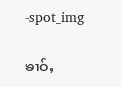-spot_img

ၶၢဝ်ႇ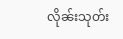လိုၼ်းသုတ်း